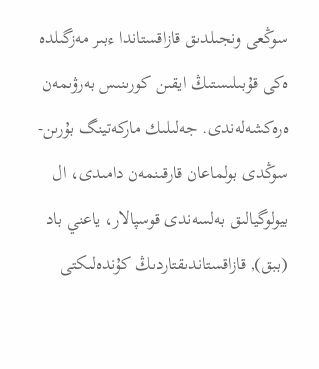سوڭعى ونجىلدىق قازاقستاندا ءبىر مەزگىلدە ەكى قۇبىلىستىڭ ايقىن كورىنىس بەرۋىمەن ەرەكشەلەندى. جەلىلىك ماركەتينگ بۇرىن-سوڭدى بولماعان قارقىنمەن دامىدى، ال بيولوگيالىق بەلسەندى قوسپالار، ياعني باد (ببق), قازاقستاندىقتاردىڭ كۇندەلىكتى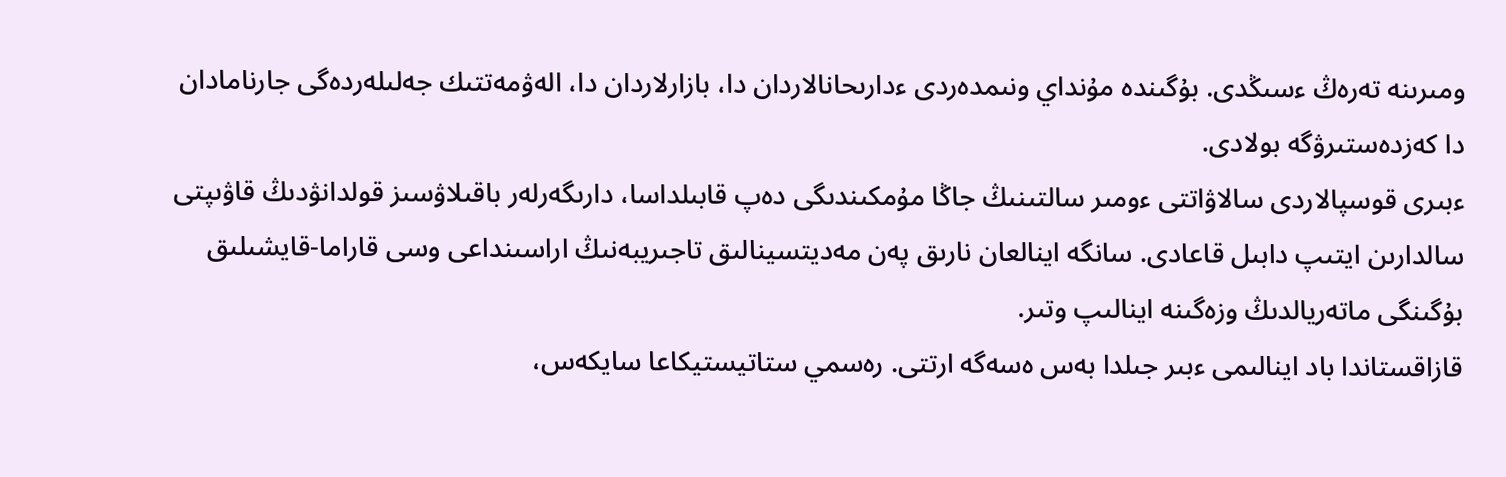ومىرىنە تەرەڭ ءسىڭدى. بۇگىندە مۇنداي ونىمدەردى ءدارىحانالاردان دا، بازارلاردان دا، الەۋمەتتىك جەلىلەردەگى جارنامادان دا كەزدەستىرۋگە بولادى.
ءبىرى قوسپالاردى سالاۋاتتى ءومىر سالتىنىڭ جاڭا مۇمكىندىگى دەپ قابىلداسا، دارىگەرلەر باقىلاۋسىز قولدانۋدىڭ قاۋىپتى سالدارىن ايتىپ دابىل قاعادى. سانگە اينالعان نارىق پەن مەديتسينالىق تاجىريبەنىڭ اراسىنداعى وسى قاراما-قايشىلىق بۇگىنگى ماتەريالدىڭ وزەگىنە اينالىپ وتىر.
قازاقستاندا باد اينالىمى ءبىر جىلدا بەس ەسەگە ارتتى. رەسمي ستاتيستيكاعا سايكەس،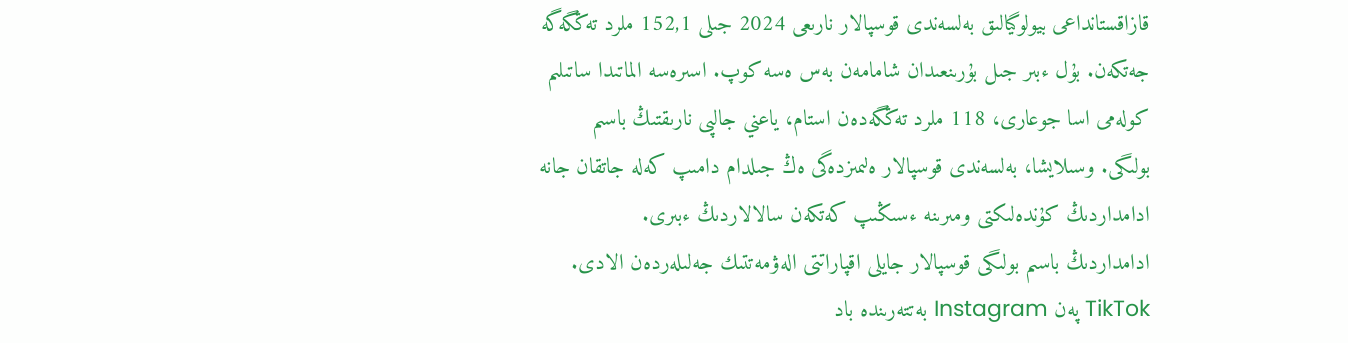قازاقستانداعى بيولوگيالىق بەلسەندى قوسپالار نارىعى 2024 جىلى 152,1 ملرد تەڭگەگە جەتكەن. بۇل ءبىر جىل بۇرىنعىدان شامامەن بەس ەسە كوپ. اسىرەسە الماتىدا ساتىلىم كولەمى اسا جوعارى، 118 ملرد تەڭگەدەن استام، ياعني جالپى نارىقتىڭ باسىم بولىگى. وسىلايشا، بەلسەندى قوسپالار ەلىمىزدەگى ەڭ جىلدام دامىپ كەلە جاتقان جانە ادامداردىڭ كۇندەلىكتى ومىرىنە ءسىڭىپ كەتكەن سالالاردىڭ ءبىرى.
ادامداردىڭ باسىم بولىگى قوسپالار جايلى اقپاراتتى الەۋمەتتىك جەلىلەردەن الادى. TikTok پەن Instagram بەتتەرىندە باد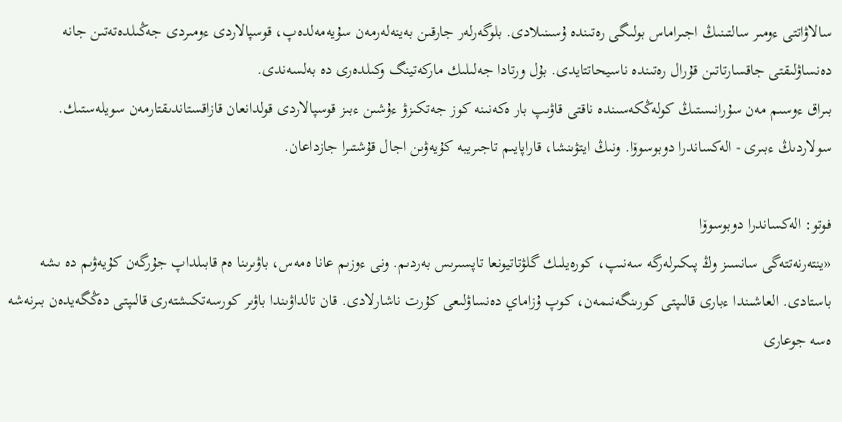سالاۋاتتى ءومىر سالتىنىڭ اجىراماس بولىگى رەتىندە ۇسىنىلادى. بلوگەرلەر جارقىن بەينەلەرمەن سۇيەمەلدەپ، قوسپالاردى ءومىردى جەڭىلدەتەتىن جانە دەنساۋلىقتى جاقسارتاتىن قۇرال رەتىندە ناسيحاتتايدى. بۇل ورتادا جەلىلىك ماركەتينگ وكىلدەرى دە بەلسەندى.
بىراق ءوسىم مەن سۇرانىستىڭ كولەڭكەسىندە ناقتى قاۋىپ بار ەكەنىنە كوز جەتكىزۋ ءۇشىن ءبىز قوسپالاردى قولدانعان قازاقستاندىقتارمەن سويلەستىك. سولاردىڭ ءبىرى - الەكساندرا دوبوسوۆا. ونىڭ ايتۋىنشا، قاراپايىم تاجىريبە كۇيەۋىن اجال قۇشتىرا جازداعان.

فوتو: الەكساندرا دوبوسوۆا
«ينتەرنەتتەگى سانسىز وڭ پىكىرلەرگە سەنىپ، كورەيلىك گلۋتاتيونعا تاپسىرىس بەردىم. ونى ءوزىم عانا ەمەس، باۋىرىنا ەم قابىلداپ جۇرگەن كۇيەۋىم دە ىشە باستادى. العاشىندا ءبارى قالىپتى كورىنگەنىمەن، كوپ ۇزاماي دەنساۋلىعى كۇرت ناشارلادى. قان تالداۋىندا باۋىر كورسەتكىشتەرى قالىپتى دەڭگەيدەن بىرنەشە ەسە جوعارى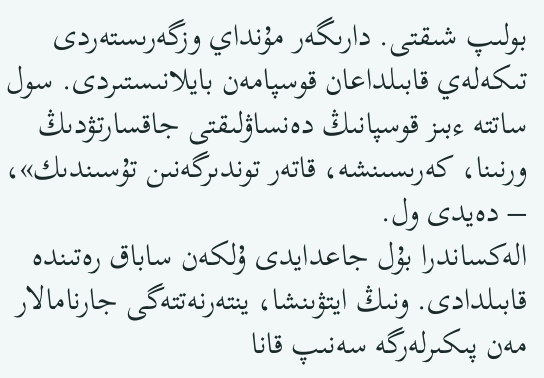بولىپ شىقتى. دارىگەر مۇنداي وزگەرىستەردى تىكەلەي قابىلداعان قوسپامەن بايلانىستىردى. سول ساتتە ءبىز قوسپانىڭ دەنساۋلىقتى جاقسارتۋدىڭ ورنىنا، كەرىسىنشە، قاتەر توندىرگەنىن تۇسىندىك»، – دەيدى ول.
الەكساندرا بۇل جاعدايدى ۇلكەن ساباق رەتىندە قابىلدادى. ونىڭ ايتۋىنشا، ينتەرنەتتەگى جارنامالار مەن پىكىرلەرگە سەنىپ قانا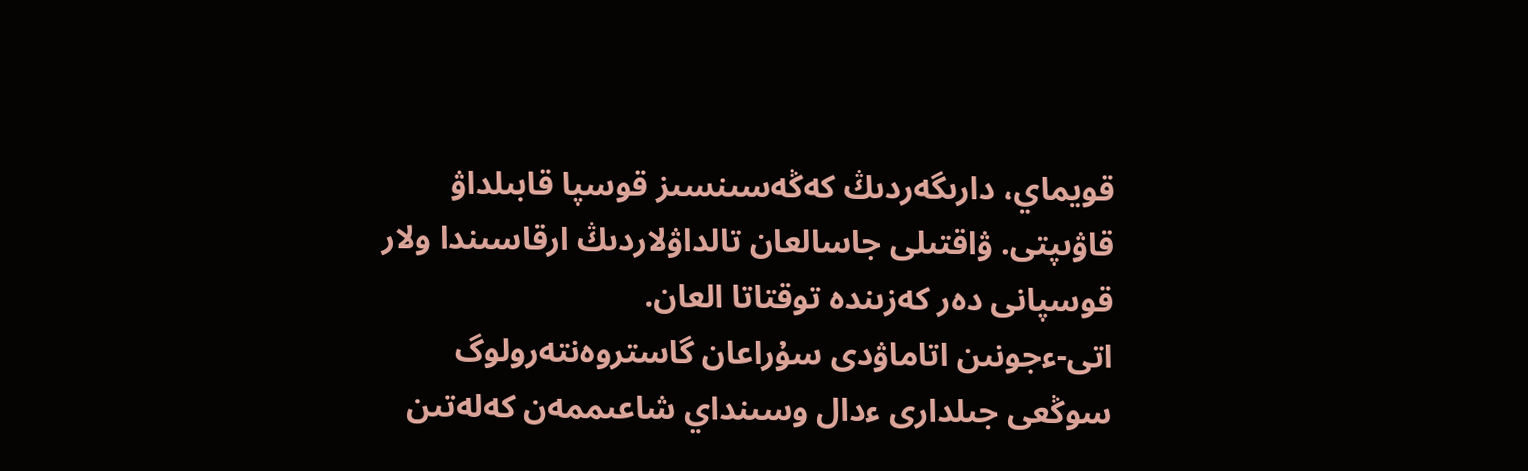قويماي، دارىگەردىڭ كەڭەسىنسىز قوسپا قابىلداۋ قاۋىپتى. ۋاقتىلى جاسالعان تالداۋلاردىڭ ارقاسىندا ولار قوسپانى دەر كەزىندە توقتاتا العان.
اتى-ءجونىن اتاماۋدى سۇراعان گاستروەنتەرولوگ سوڭعى جىلدارى ءدال وسىنداي شاعىممەن كەلەتىن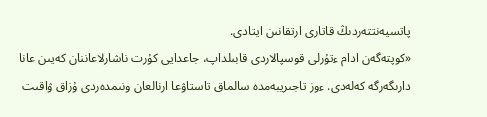پاتسيەنتتەردىڭ قاتارى ارتقانىن ايتادى.
«كوپتەگەن ادام ءتۇرلى قوسپالاردى قابىلداپ، جاعدايى كۇرت ناشارلاعاننان كەيىن عانا دارىگەرگە كەلەدى. ءوز تاجىريبەمدە سالماق تاستاۋعا ارنالعان ونىمدەردى ۇزاق ۋاقىت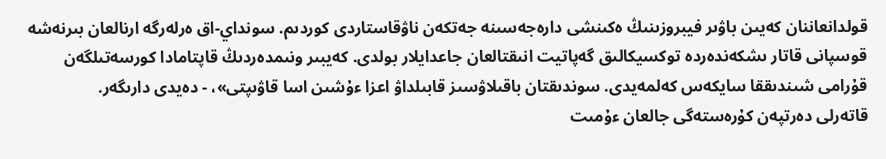قولدانعاننان كەيىن باۋىر فيبروزىنىڭ ەكىنشى دارەجەسىنە جەتكەن ناۋقاستاردى كوردىم. سونداي-اق ەرلەرگە ارنالعان بىرنەشە قوسپانى قاتار ىشكەندەردە توكسيكالىق گەپاتيت انىقتالعان جاعدايلار بولدى. كەيبىر ونىمدەردىڭ قاپتامادا كورسەتىلگەن قۇرامى شىندىققا سايكەس كەلمەيدى. سوندىقتان باقىلاۋسىز قابىلداۋ اعزا ءۇشىن اسا قاۋىپتى»، - دەيدى دارىگەر.
قاتەرلى دەرتپەن كۇرەستەگى جالعان ءۇمىت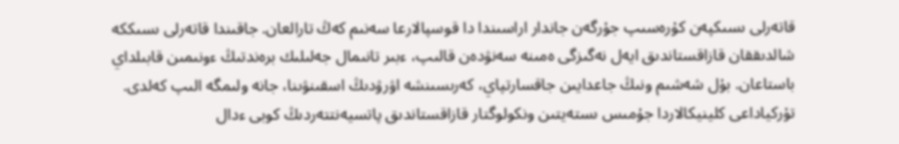قاتەرلى ىسىكپەن كۇرەسىپ جۇرگەن جاندار اراسىندا دا قوسپالارعا سەنىم كەڭ تارالعان. جاقىندا قاتەرلى ىسىككە شالدىققان قازاقستاندىق ايەل نەگىزگى ەمىنە سەنۋدەن قالىپ، ءبىر تانىمال جەلىلىك برەندتىڭ ءونىمىن قابىلداي باستاعان. بۇل شەشىم ونىڭ جاعدايىن جاقسارتپاي، كەرىسىنشە اۋرۋدىڭ اسقىنۋىنا، جانە ولىمگە الىپ كەلدى. تۇركياداعى كلينيكالاردا جۇمىس ىستەيتىن ونكولوگتار قازاقستاندىق پاتسيەنتتەردىڭ كوبى ءدال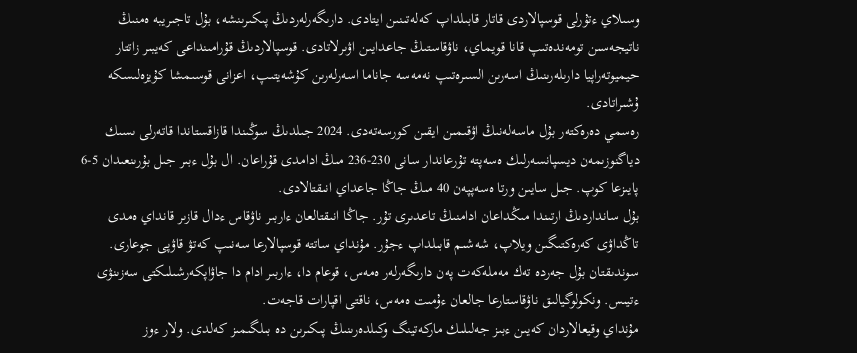وسىلاي ءتۇرلى قوسپالاردى قاتار قابىلداپ كەلەتىنىن ايتادى. دارىگەرلەردىڭ پىكىرىنشە، بۇل تاجىريبە ەمنىڭ ناتيجەسىن تومەندەتىپ قانا قويماي، ناۋقاستىڭ جاعدايىن اۋىرلاتادى. قوسپالاردىڭ قۇرامىنداعى كەيبىر زاتتار حيميوتەراپيا دارىلەرىنىڭ اسەرىن السىرەتىپ نەمەسە جاناما اسەرلەرىن كۇشەيتىپ، اعزانى قوسىمشا كۇيزەلىسكە ۇشىراتادى.
رەسمي دەرەكتەر بۇل ماسەلەنىڭ اۋقىمىن ايقىن كورسەتەدى. 2024 جىلدىڭ سوڭىندا قازاقستاندا قاتەرلى ىسىك دياگنوزىمەن ديسپانسەرلىك ەسەپتە تۇرعاندار سانى 230-236 مىڭ ادامدى قۇراعان. ال بۇل ءبىر جىل بۇرىنعىدان 5-6 پايىزعا كوپ. جىل سايىن ورتا ەسەپپەن 40 مىڭ جاڭا جاعداي انىقتالادى.
بۇل سانداردىڭ ارتىندا مىڭداعان ادامنىڭ تاعدىرى تۇر. جاڭا انىقتالعان ءاربىر ناۋقاس ءدال قازىر قانداي ەمدى تاڭداۋى كەرەكتىگىن ويلاپ، شەشىم قابىلداپ ءجۇر. مۇنداي ساتتە قوسپالارعا سەنىپ كەتۋ قاۋپى جوعارى. سوندىقتان بۇل جەردە تەك مەملەكەت پەن دارىگەرلەر ەمەس، قوعام دا، ءاربىر ادام دا جاۋاپكەرشىلىكتى سەزىنۋى ءتيىس. ونكولوگيالىق ناۋقاستارعا جالعان ءۇمىت ەمەس، ناقتى اقپارات قاجەت.
مۇنداي وقيعالاردان كەيىن ءبىز جەلىلىك ماركەتينگ وكىلدەرىنىڭ پىكىرىن دە بىلگىمىز كەلدى. ولار ءوز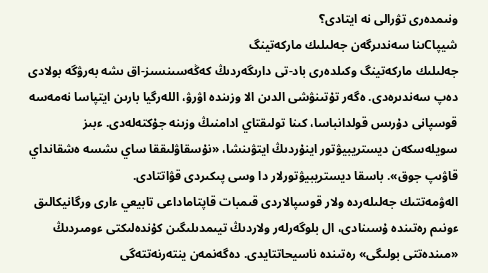ونىمدەرى تۋرالى نە ايتادى؟
شيپاCىنا سەندىرگەن جەلىلىك ماركەتينگ
جەلىلىك ماركەتينگ وكىلدەرى باد-تى دارىگەردىڭ كەڭەسىنسىز-اق ىشە بەرۋگە بولادى دەپ سەندىرەدى. ەگەر تۇتىنۋشى الدىن الا وزىندە اۋرۋ، اللەرگيا بارىن ايتپاسا نەمەسە قوسپانى دۇرىس قولدانباسا، كىنا تولىقتاي ادامنىڭ وزىنە جۇكتەلەدى. ءبىز سويلەسكەن ديستريبيۋتور اينۇردىڭ ايتۋىنشا، «نۇسقاۋلىققا ساي ىشسە ەشقانداي قاۋىپ جوق». باسقا ديستريبيۋتورلار دا وسى پىكىردى قۋاتتادى.
الەۋمەتتىك جەلىلەردە ولار قوسپالاردى قىمبات قاپتاماداعى تابيعي ءارى ورگانيكالىق ءونىم رەتىندە ۇسىنادى، ال بلوگەرلەر ولاردىڭ تيىمدىلىگىن كۇندەلىكتى ءومىردىڭ «مىندەتتى بولىگى» رەتىندە ناسيحاتتايدى. دەگەنمەن ينتەرنەتتەگى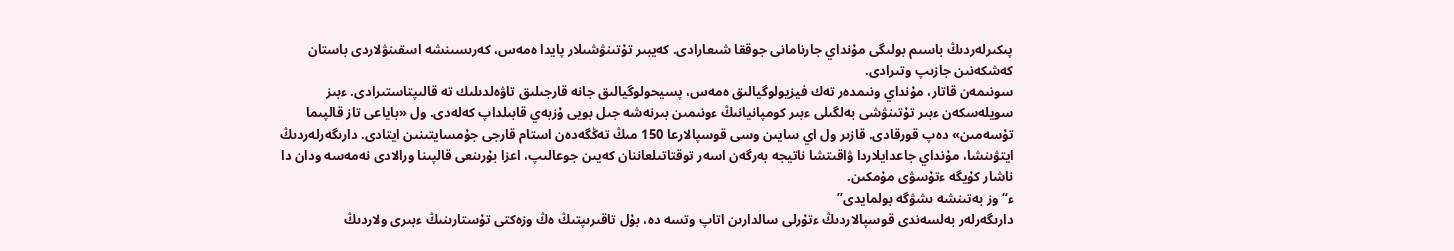پىكىرلەردىڭ باسىم بولىگى مۇنداي جارنامانى جوققا شىعارادى. كەيبىر تۇتىنۋشىلار پايدا ەمەس، كەرىسىنشە اسقىنۋلاردى باستان كەشكەنىن جازىپ وتىرادى.
سونىمەن قاتار، مۇنداي ونىمدەر تەك فيزيولوگيالىق ەمەس، پسيحولوگيالىق جانە قارجىلىق تاۋەلدىلىك تە قالىپتاستىرادى. ءبىز سويلەسكەن ءبىر تۇتىنۋشى بەلگىلى ءبىر كومپانيانىڭ ءونىمىن بىرنەشە جىل بويى ۇزبەي قابىلداپ كەلەدى. ول «باياعى تاز قالپىما تۇسەمىن» دەپ قورقادى. قازىر ول اي سايىن وسى قوسپالارعا 150 مىڭ تەڭگەدەن استام قارجى جۇمسايتىنىن ايتادى. دارىگەرلەردىڭ ايتۋىنشا، مۇنداي جاعدايلاردا ۋاقىتشا ناتيجە بەرگەن اسەر توقتاتىلعاننان كەيىن جوعالىپ، اعزا بۇرىنعى قالپىنا ورالادى نەمەسە ودان دا ناشار كۇيگە ءتۇسۋى مۇمكىن.
ء“وز بەتىنشە ىشۋگە بولمايدى”
دارىگەرلەر بەلسەندى قوسپالاردىڭ ءتۇرلى سالدارىن اتاپ وتسە دە، بۇل تاقىرىپتىڭ ەڭ وزەكتى تۇستارىنىڭ ءبىرى ولاردىڭ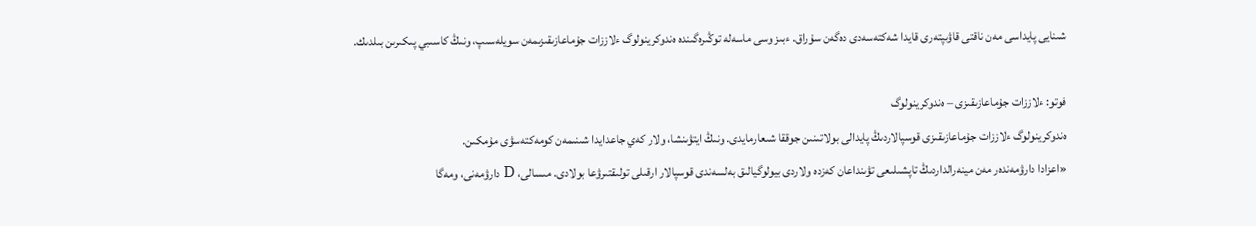شىنايى پايداسى مەن ناقتى قاۋىپتەرى قايدا شەكتەسەدى دەگەن سۇراق. ءبىز وسى ماسەلە توڭىرەگىندە ەندوكرينولوگ ءلاززات جۇماعازىقىزىمەن سويلەسىپ، ونىڭ كاسىبي پىكىرىن بىلدىك.

فوتو: ءلاززات جۇماعازىقىزى – ەندوكرينولوگ
ەندوكرينولوگ ءلاززات جۇماعازىقىزى قوسپالاردىڭ پايدالى بولاتىنىن جوققا شىعارمايدى. ونىڭ ايتۋىنشا، ولار كەي جاعدايدا شىنىمەن كومەكتەسۋى مۇمكىن.
«اعزادا دارۋمەندەر مەن مينەرالداردىڭ تاپشىلىعى تۋىنداعان كەزدە ولاردى بيولوگيالىق بەلسەندى قوسپالار ارقىلى تولىقتىرۋعا بولادى. مىسالى، D دارۋمەنى، ومەگا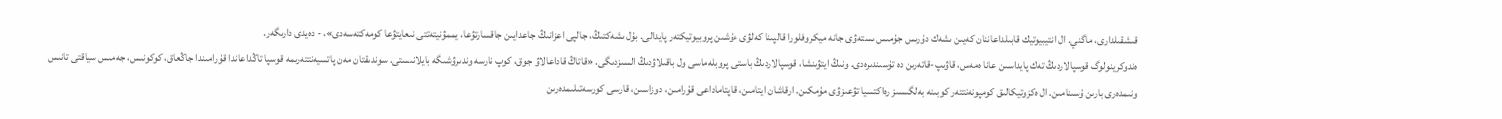قىشقىلدارى، ماگني. ال انتيبيوتيك قابىلداعاننان كەيىن ىشەك دۇرىس جۇمىس ىستەۋى جانە ميكروفلورا قالپىنا كەلۋى ءۇشىن پروبيوتيكتەر پايدالى. بۇل ىشەكتىڭ، جالپى اعزانىڭ جاعدايىن جاقسارتۋعا، يممۋنيتەتتى نىعايتۋعا كومەكتەسەدى»، - دەيدى دارىگەر.
ەندوكرينولوگ قوسپالاردىڭ تەك پايداسىن عانا ەمەس، قاۋىپ-قاتەرىن دە تۇسىندىرەدى. ونىڭ ايتۋىنشا، قوسپالاردىڭ باستى پروبلەماسى ول باقىلاۋدىڭ السىزدىگى. «قاتاڭ قاداعالاۋ جوق، كوپ نارسە وندىرۋشىگە بايلانىستى. سوندىقتان مەن پاتسيەنتتەرىمە قوسپا تاڭداعاندا قۇرامىندا جاڭعاق، كوكونىس، جەمىس سياقتى تانىس ونىمدەرى بارىن ۇسىنامىن. ال ەكزوتيكالىق كومپونەنتتەر كوبىنە بەلگىسىز رەاكتسيا تۋعىزۋى مۇمكىن. ارقاشان ايتامىن، قاپتاماداعى قۇرامىن، دوزاسىن، قارسى كورسەتىلىمدەرىن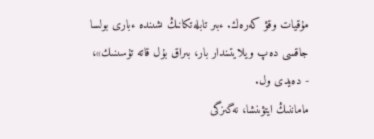مۇقيات وقۋ كەرەك. ءبىر تابلەتكانىڭ ىشىندە ءبارى بولسا جاقسى دەپ ويلايتىندار بار، بىراق بۇل قاتە تۇسىنىك»، - دەيدى ول.
ماماننىڭ ايتۋىنشا، نەگىزگى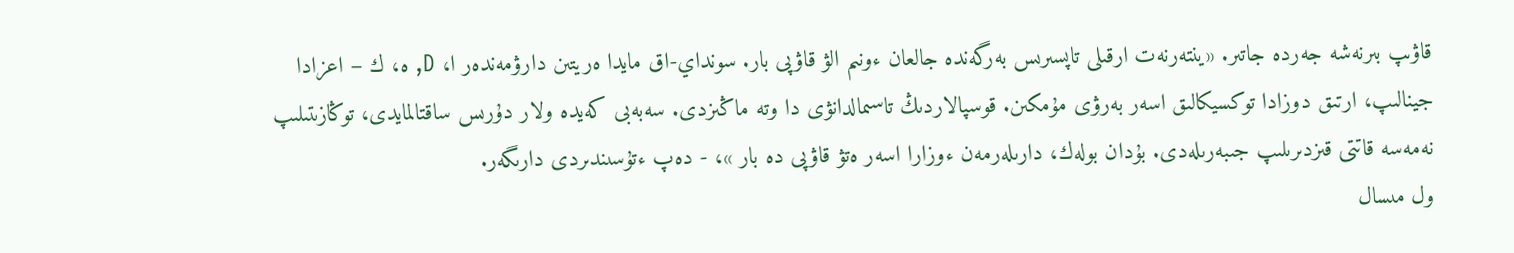قاۋىپ بىرنەشە جەردە جاتىر. «ينتەرنەت ارقىلى تاپسىرىس بەرگەندە جالعان ءونىم الۋ قاۋپى بار. سونداي-اق مايدا ەريتىن دارۋمەندەر ا، D, ە، ك – اعزادا جينالىپ، ارتىق دوزادا توكسيكالىق اسەر بەرۋى مۇمكىن. قوسپالاردىڭ تاسىمالدانۋى دا وتە ماڭىزدى. سەبەبى كەيدە ولار دۇرىس ساقتالمايدى، توڭازىتىلىپ نەمەسە قاتتى قىزدىرىلىپ جىبەرىلەدى. بۇدان بولەك، دارىلەرمەن ءوزارا اسەر ەتۋ قاۋپى دە بار »، - دەپ ءتۇسىندىردى دارىگەر.
ول مىسال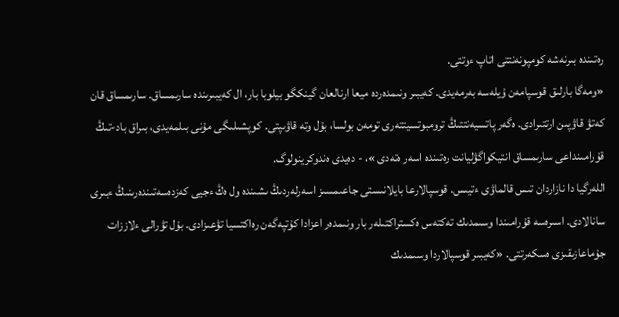رەتىندە بىرنەشە كومپونەنتتى اتاپ ءوتتى.
«ومەگا بارلىق قوسپامەن ۇيلەسە بەرمەيدى. كەيبىر ونىمدەردە ميعا ارنالعان گينكگو بيلوبا بار، ال كەيبىرىندە سارىمساق. سارىمساق قان كەتۋ قاۋپىن ارتتىرادى. ەگەر پاتسيەنتتىڭ ترومبوتسيتتەرى تومەن بولسا، بۇل وتە قاۋىپتى. كوپشىلىگى مۇنى بىلمەيدى، بىراق باد-تىڭ قۇرامىنداعى سارىمساق انتيكواگۋليانت رەتىندە اسەر ەتەدى »، - دەيدى ەندوكرينولوگ.
اللەرگيا دا نازاردان تىس قالماۋى ءتيىس. قوسپالارعا بايلانىستى جاعىمسىز اسەرلەردىڭ ىشىندە ول ەڭ ءجيى كەزدەسەتىندەرىنىڭ ءبىرى سانالادى. اسىرەسە قۇرامىندا وسىمدىك تەكتەس ەكستراكتىلەر بار ونىمدەر اعزادا كۇتپەگەن رەاكتسيا تۋعىزادى. بۇل تۋرالى ءلاززات جۇماعازىقىزى ەسكەرتتى. «كەيبىر قوسپالاردا وسىمدىك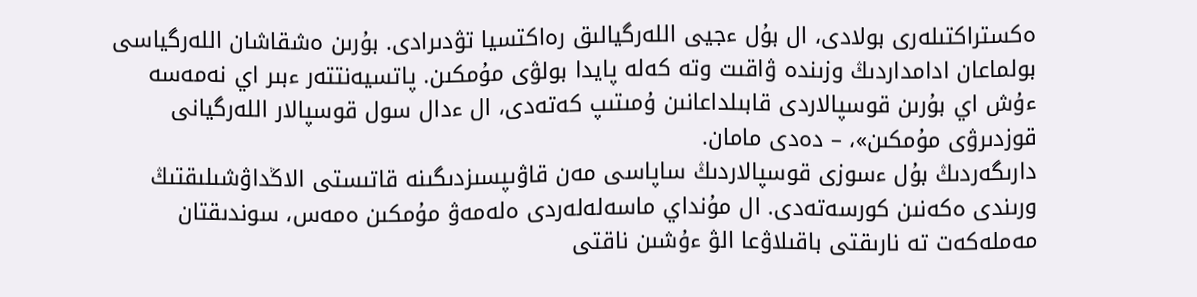ەكستراكتىلەرى بولادى، ال بۇل ءجيى اللەرگيالىق رەاكتسيا تۋدىرادى. بۇرىن ەشقاشان اللەرگياسى بولماعان ادامداردىڭ وزىندە ۋاقىت وتە كەلە پايدا بولۋى مۇمكىن. پاتسيەنتتەر ءبىر اي نەمەسە ءۇش اي بۇرىن قوسپالاردى قابىلداعانىن ۇمىتىپ كەتەدى، ال ءدال سول قوسپالار اللەرگيانى قوزدىرۋى مۇمكىن»، – دەدى مامان.
دارىگەردىڭ بۇل ءسوزى قوسپالاردىڭ ساپاسى مەن قاۋىپسىزدىگىنە قاتىستى الاڭداۋشىلىقتىڭ ورىندى ەكەنىن كورسەتەدى. ال مۇنداي ماسەلەلەردى ەلەمەۋ مۇمكىن ەمەس، سوندىقتان مەملەكەت تە نارىقتى باقىلاۋعا الۋ ءۇشىن ناقتى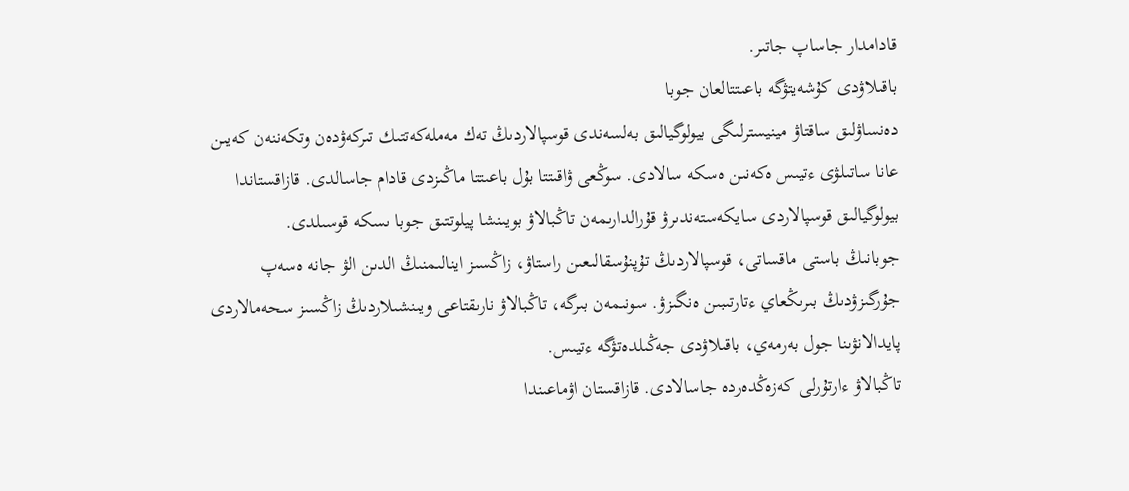قادامدار جاساپ جاتىر.
باقىلاۋدى كۇشەيتۋگە باعىتتالعان جوبا
دەنساۋلىق ساقتاۋ مينيسترلىگى بيولوگيالىق بەلسەندى قوسپالاردىڭ تەك مەملەكەتتىك تىركەۋدەن وتكەننەن كەيىن عانا ساتىلۋى ءتيىس ەكەنىن ەسكە سالادى. سوڭعى ۋاقىتتا بۇل باعىتتا ماڭىزدى قادام جاسالدى. قازاقستاندا بيولوگيالىق قوسپالاردى سايكەستەندىرۋ قۇرالدارىمەن تاڭبالاۋ بويىنشا پيلوتتىق جوبا ىسكە قوسىلدى.
جوبانىڭ باستى ماقساتى، قوسپالاردىڭ تۇپنۇسقالىعىن راستاۋ، زاڭسىز اينالىمنىڭ الدىن الۋ جانە ەسەپ جۇرگىزۋدىڭ بىرىڭعاي ءتارتىبىن ەنگىزۋ. سونىمەن بىرگە، تاڭبالاۋ نارىقتاعى ويىنشىلاردىڭ زاڭسىز سحەمالاردى پايدالانۋىنا جول بەرمەي، باقىلاۋدى جەڭىلدەتۋگە ءتيىس.
تاڭبالاۋ ءارتۇرلى كەزەڭدەردە جاسالادى. قازاقستان اۋماعىندا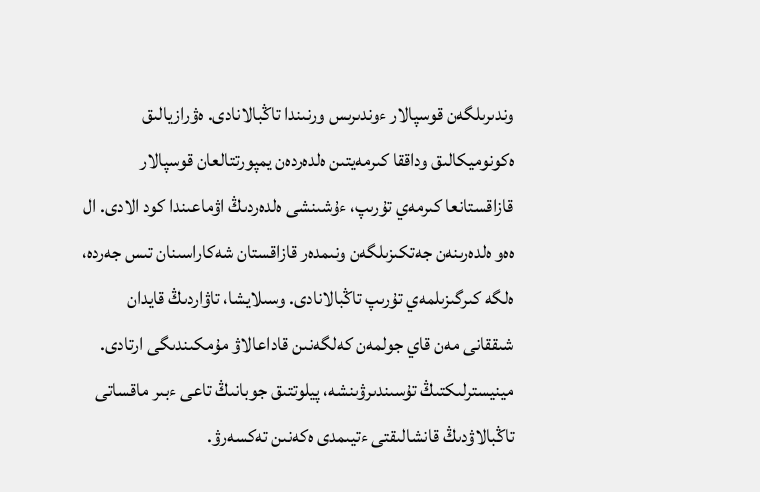وندىرىلگەن قوسپالار ءوندىرىس ورنىندا تاڭبالانادى. ەۋرازيالىق ەكونوميكالىق وداققا كىرمەيتىن ەلدەردەن يمپورتتالعان قوسپالار قازاقستانعا كىرمەي تۇرىپ، ءۇشىنشى ەلدەردىڭ اۋماعىندا كود الادى. ال ەەو ەلدەرىنەن جەتكىزىلگەن ونىمدەر قازاقستان شەكاراسىنان تىس جەردە، ەلگە كىرگىزىلمەي تۇرىپ تاڭبالانادى. وسىلايشا، تاۋاردىڭ قايدان شىققانى مەن قاي جولمەن كەلگەنىن قاداعالاۋ مۇمكىندىگى ارتادى.
مينيسترلىكتىڭ تۇسىندىرۋىنشە، پيلوتتىق جوبانىڭ تاعى ءبىر ماقساتى تاڭبالاۋدىڭ قانشالىقتى ءتيىمدى ەكەنىن تەكسەرۋ.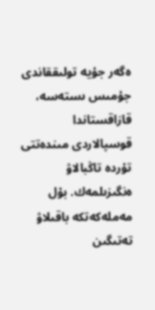ەگەر جۇيە تولىققاندى جۇمىس ىستەسە، قازاقستاندا قوسپالاردى مىندەتتى تۇردە تاڭبالاۋ ەنگىزىلمەك. بۇل مەملەكەتكە باقىلاۋ تەتىگىن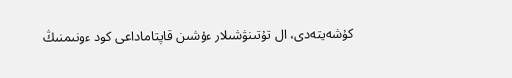كۇشەيتەدى، ال تۇتىنۋشىلار ءۇشىن قاپتاماداعى كود ءونىمنىڭ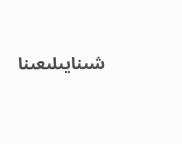شىنايىلىعىنا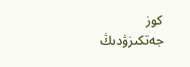كوز جەتكىزۋدىڭ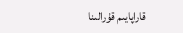قاراپايىم قۇرالىنا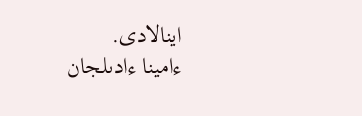اينالادى.
ءامينا ءادىلجان